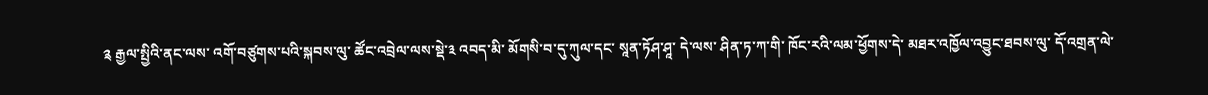༉ རྒྱལ་སྤྱིའི་ནང་ལས་ འགོ་བཙུགས་པའི་སྐབས་ལུ་ ཚོང་འབྲེལ་ལས་སྡེ་༣ འབད་མི་ མོགསི་བ་དུ་ཀུལ་དང་ སཱན་ཏོཤ་ཤཱ་ དེ་ལས་ ཤིན་ཏ་ཀ་གི་ ཁོང་རའི་ལམ་ཕྱོགས་དེ་ མཐར་འཁྱོལ་འབྱུང་ཐབས་ལུ་ དོ་འགྲན་ལེ་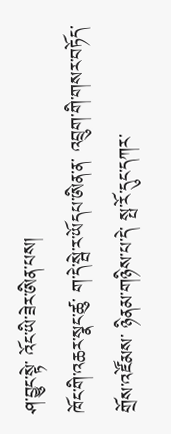ཤ་བྱུང་སྟེ་ འོང་ཡི་ཟེར་ཨིན་པས།
ཁོང་གི་འཆར་སྣང་ཚུ་ ག་དེ་སྦེ་ར་ཡོདཔ་ཨིན་ན་ འབྲུག་གི་གསར་བཏོད་གྲོས་འཛོམས་ ཉིནམ་གཉིས་པ་དེ་ སྤ་རོ་དུང་དཀར་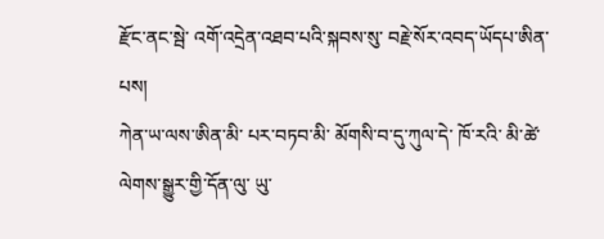རྫོང་ནང་སྦེ་ འགོ་འདྲེན་འཐབ་པའི་སྐབས་སུ་ བརྗེ་སོར་འབད་ཡོདཔ་ཨིན་པས།
ཀེན་ཡ་ལས་ཨིན་མི་ པར་བཏབ་མི་ མོགསི་བ་དུ་ཀུལ་དེ་ ཁོ་རའི་ མི་ཚེ་ལེགས་སྒྱུར་གྱི་དོན་ལུ་ ཡུ་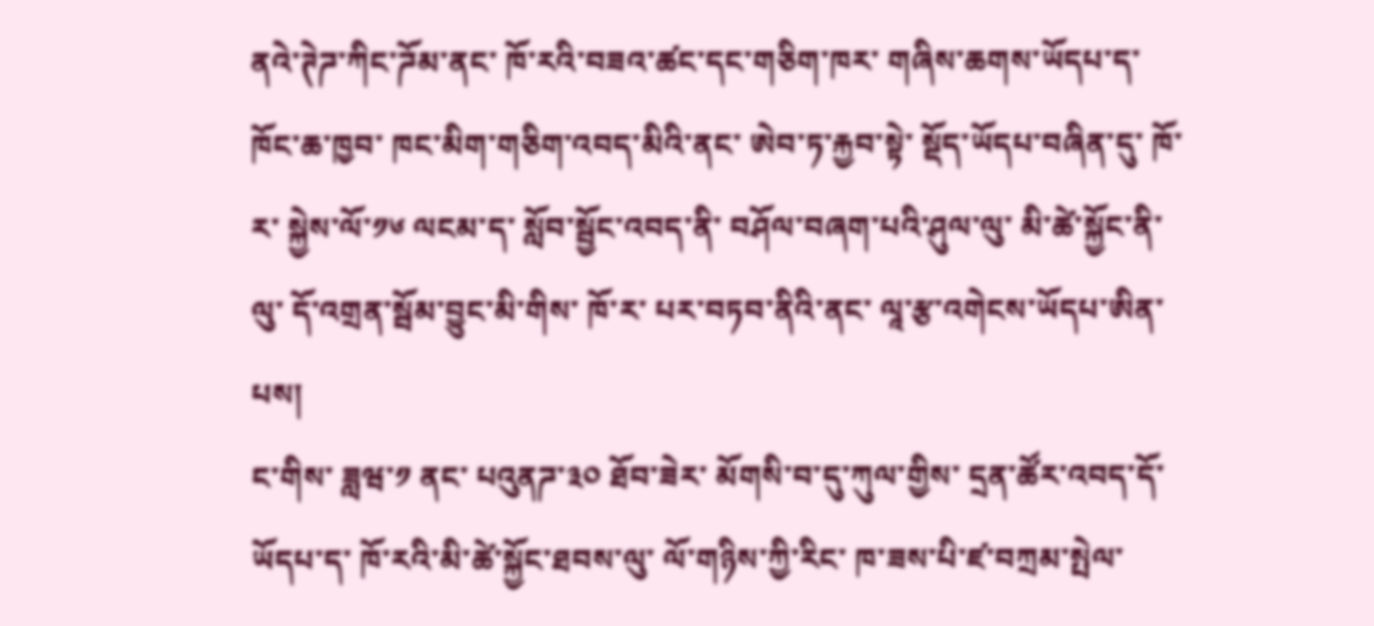ནའེ་ཊེཌ་ཀིང་ཌོམ་ནང་ ཁོ་རའི་བཟའ་ཚང་དང་གཅིག་ཁར་ གཞིས་ཆགས་ཡོདཔ་ད་ ཁོང་ཆ་ཁྱབ་ ཁང་མིག་གཅིག་འབད་མིའི་ནང་ ཨེབ་ཏ་རྐྱབ་སྟེ་ སྡོད་ཡོདཔ་བཞིན་དུ་ ཁོ་ར་ སྐྱེས་ལོ་༡༦ ལངམ་ད་ སློབ་སྦྱོང་འབད་ནི་ བཤོལ་བཞག་པའི་ཤུལ་ལུ་ མི་ཚེ་སྐྱོང་ནི་ལུ་ དོ་འགྲན་སྦོམ་བྱུང་མི་གིས་ ཁོ་ར་ པར་བཏབ་ནིའི་ནང་ ལཱ་རྩ་འགེངས་ཡོདཔ་ཨིན་པས།
ང་གིས་ ཟླཝ་༡ ནང་ པའུནཌ་༣༠ ཐོབ་ཟེར་ མོགསི་བ་དུ་ཀུལ་གྱིས་ དྲན་ཚོར་འབད་དོ་ཡོདཔ་ད་ ཁོ་རའི་མི་ཚེ་སྐྱོང་ཐབས་ལུ་ ལོ་གཉིས་ཀྱི་རིང་ ཁ་ཟས་པི་ཛ་བཀྲམ་སྤེལ་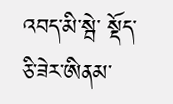འབད་མི་སྦེ་ སྡོད་ཅི་ཟེར་ཨིནམ་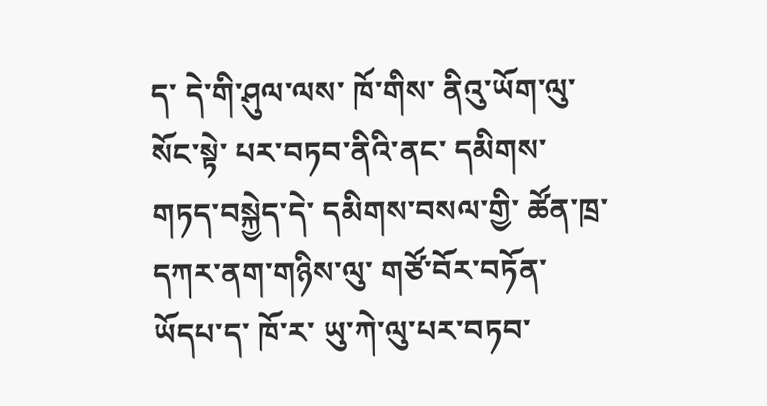ད་ དེ་གི་ཤུལ་ལས་ ཁོ་གིས་ ནིའུ་ཡོག་ལུ་སོང་སྟེ་ པར་བཏབ་ནིའི་ནང་ དམིགས་གཏད་བསྐྱེད་དེ་ དམིགས་བསལ་གྱི་ ཚོན་ཁྲ་དཀར་ནག་གཉིས་ལུ་ གཙོ་བོར་བཏོན་ཡོདཔ་ད་ ཁོ་ར་ ཡུ་ཀེ་ལུ་པར་བཏབ་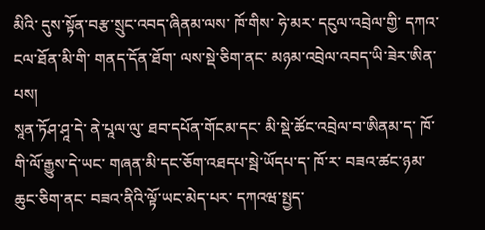མིའི་ དུས་སྟོན་བརྩ་སྲུང་འབད་ཞིནམ་ལས་ ཁོ་གིས་ ཧེ་མར་ དངུལ་འབྲེལ་གྱི་ དཀའ་ངལ་ཐོན་མི་གི་ གནད་དོན་ཐོག་ ལས་སྡེ་ཅིག་ནང་ མཉམ་འབྲེལ་འབད་ཡི་ཟེར་ཨིན་པས།
སཱན་ཏོཤ་ཤཱ་དེ་ ནེ་པཱལ་ལུ་ ཐབ་དཔོན་གོངམ་དང་ མི་སྡེ་ཚོང་འབྲེལ་བ་ཨིནམ་ད་ ཁོ་གི་ལོ་རྒྱུས་དེ་ཡང་ གཞན་མི་དང་ཅོག་འཐདཔ་སྦེ་ཡོདཔ་ད་ ཁོ་ར་ བཟའ་ཚང་ཉམ་ཆུང་ཅིག་ནང་ བཟའ་ནིའི་ལྟོ་ཡང་མེད་པར་ དཀའཝ་སྤྱད་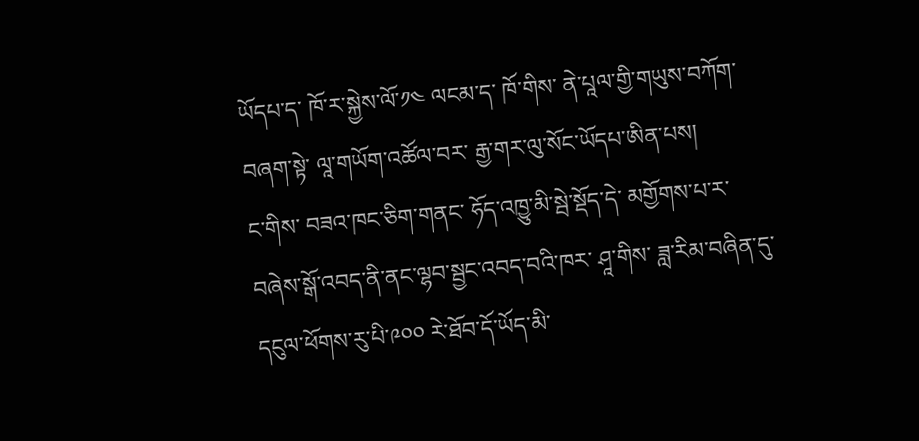ཡོདཔ་ད་ ཁོ་ར་སྐྱེས་ལོ་༡༤ ལངམ་ད་ ཁོ་གིས་ ནེ་པཱལ་གྱི་གཡུས་བཀོག་བཞག་སྟེ་ ལཱ་གཡོག་འཚོལ་བར་ རྒྱ་གར་ལུ་སོང་ཡོདཔ་ཨིན་པས།
ང་གིས་ བཟའ་ཁང་ཅིག་གནང་ ཧོད་འཁྱུ་མི་སྦེ་སྡོད་དེ་ མགྱོགས་པ་ར་ བཞེས་སྒོ་འབད་ནི་ནང་ལྷབ་སྦྱང་འབད་བའི་ཁར་ ཤཱ་གིས་ ཟླ་རིམ་བཞིན་དུ་ དངུལ་ཕོགས་རུ་པི་༩༠༠ རེ་ཐོབ་དོ་ཡོད་མི་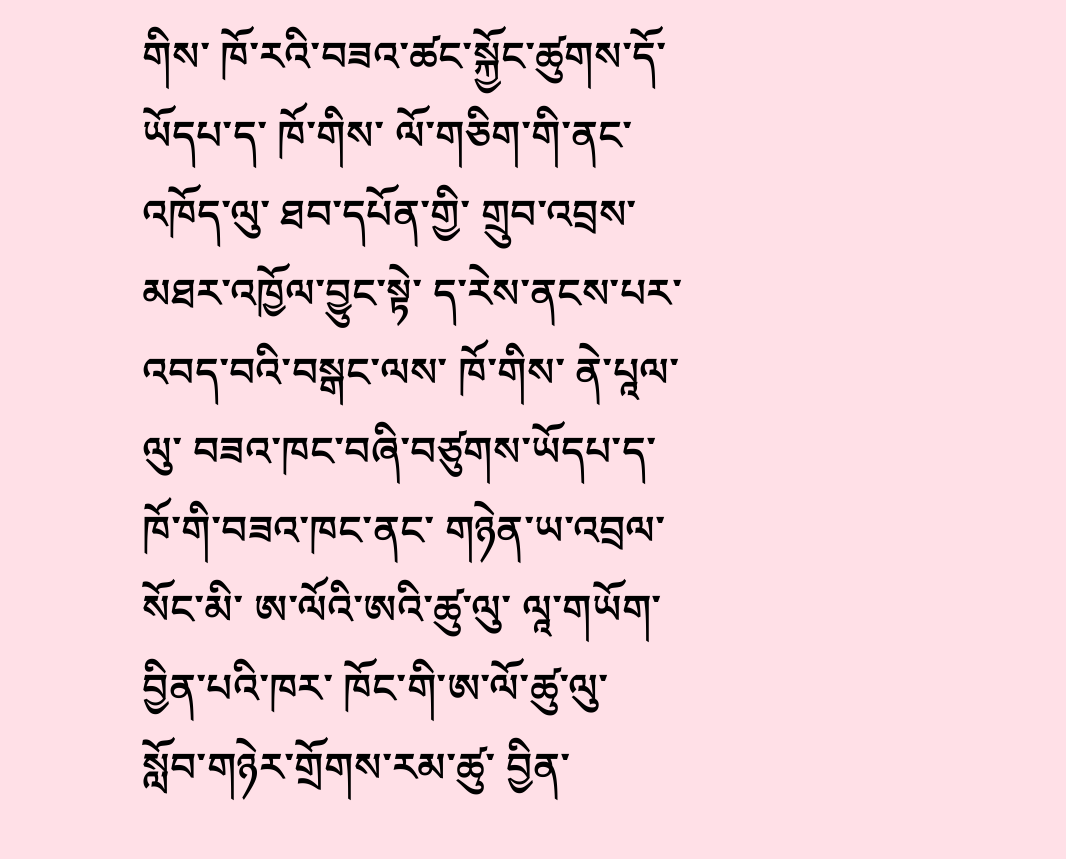གིས་ ཁོ་རའི་བཟའ་ཚང་སྐྱོང་ཚུགས་དོ་ཡོདཔ་ད་ ཁོ་གིས་ ལོ་གཅིག་གི་ནང་འཁོད་ལུ་ ཐབ་དཔོན་གྱི་ གྲུབ་འབྲས་མཐར་འཁྱོལ་བྱུང་སྟེ་ ད་རེས་ནངས་པར་ འབད་བའི་བསྒང་ལས་ ཁོ་གིས་ ནེ་པཱལ་ལུ་ བཟའ་ཁང་བཞི་བཙུགས་ཡོདཔ་ད་ ཁོ་གི་བཟའ་ཁང་ནང་ གཉེན་ཡ་འབྲལ་སོང་མི་ ཨ་ལོའི་ཨའི་ཚུ་ལུ་ ལཱ་གཡོག་བྱིན་པའི་ཁར་ ཁོང་གི་ཨ་ལོ་ཚུ་ལུ་ སློབ་གཉེར་གྲོགས་རམ་ཚུ་ བྱིན་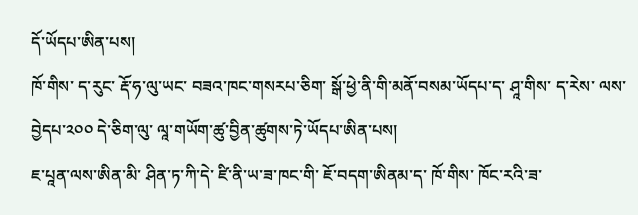དོ་ཡོདཔ་ཨིན་པས།
ཁོ་གིས་ ད་རུང་ རྡོ་ཧ་ལུ་ཡང་ བཟའ་ཁང་གསརཔ་ཅིག་ སྒོ་ཕྱེ་ནི་གི་མནོ་བསམ་ཡོདཔ་ད་ ཤཱ་གིས་ ད་རེས་ ལས་བྱེདཔ་༢༠༠ དེ་ཅིག་ལུ་ ལཱ་གཡོག་ཚུ་བྱིན་ཚུགས་ཏེ་ཡོདཔ་ཨིན་པས།
ཇ་པཱན་ལས་ཨིན་མི་ ཤིན་ཏ་ཀི་དེ་ ཛི་ནི་ཡ་ཟ་ཁང་གི་ ཇོ་བདག་ཨིནམ་ད་ ཁོ་གིས་ ཁོང་རའི་ཟ་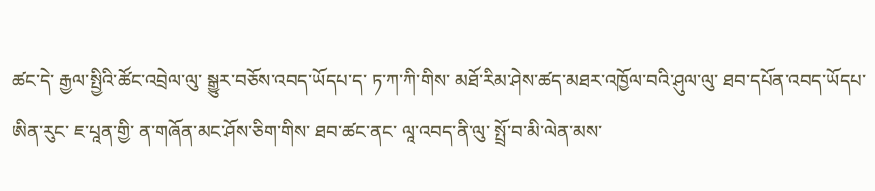ཚང་དེ་ རྒྱལ་སྤྱིའི་ཚོང་འབྲེལ་ལུ་ སྒྱུར་བཅོས་འབད་ཡོདཔ་ད་ ཏ་ཀ་ཀི་གིས་ མཐོ་རིམ་ཤེས་ཚད་མཐར་འཁྱོལ་བའི་ཤུལ་ལུ་ ཐབ་དཔོན་འབད་ཡོདཔ་ཨིན་རུང་ ཇ་པཱན་གྱི་ ན་གཞོན་མང་ཤོས་ཅིག་གིས་ ཐབ་ཚང་ནང་ ལཱ་འབད་ནི་ལུ་ སྤྲོ་བ་མི་ལེན་མས་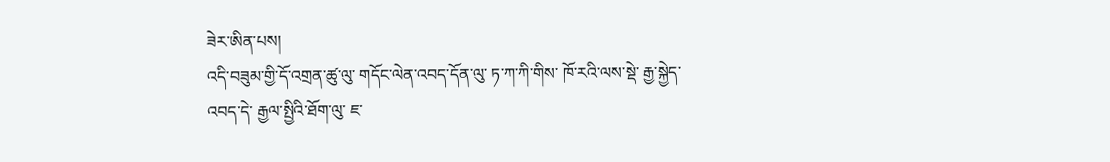ཟེར་ཨིན་པས།
འདི་བཟུམ་གྱི་དོ་འགྲན་ཚུ་ལུ་ གདོང་ལེན་འབད་དོན་ལུ་ ཏ་ཀ་ཀི་གིས་ ཁོ་རའི་ལས་སྡེ་ རྒྱ་སྐྱེད་འབད་དེ་ རྒྱལ་སྤྱིའི་ཐོག་ལུ་ ཇ་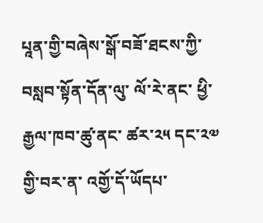པཱན་གྱི་བཞེས་སྒོ་བཟོ་ཐངས་ཀྱི་ བསླབ་སྟོན་དོན་ལུ་ ལོ་རེ་ནང་ ཕྱི་རྒྱལ་ཁབ་ཚུ་ནང་ ཚར་༢༥ དང་༢༧ གྱི་བར་ན་ འགྱོ་དོ་ཡོདཔ་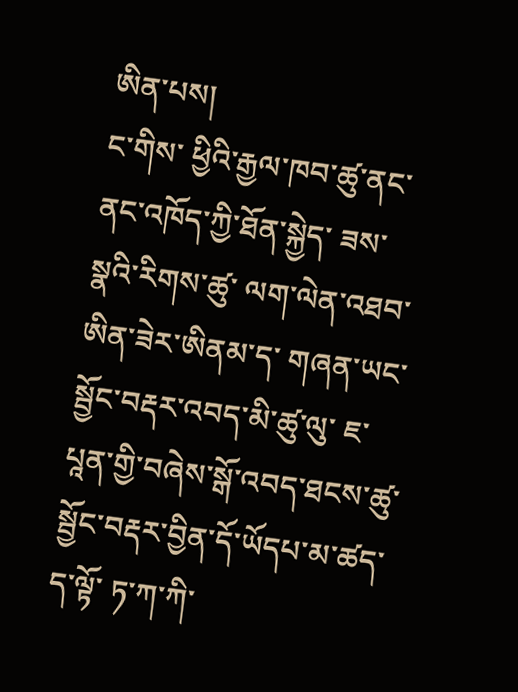ཨིན་པས།
ང་གིས་ ཕྱིའི་རྒྱལ་ཁབ་ཚུ་ནང་ ནང་འཁོད་ཀྱི་ཐོན་སྐྱེད་ ཟས་སྣའི་རིགས་ཚུ་ ལག་ལེན་འཐབ་ཨིན་ཟེར་ཨིནམ་ད་ གཞན་ཡང་ སྦྱོང་བརྡར་འབད་མི་ཚུ་ལུ་ ཇ་པཱན་གྱི་བཞེས་སྒོ་འབད་ཐངས་ཚུ་ སྦྱོང་བརྡར་བྱིན་དོ་ཡོདཔ་མ་ཚད་ ད་ལྟོ་ ཏ་ཀ་ཀི་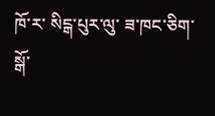ཁོ་ར་ སིངྒ་པུར་ལུ་ ཟ་ཁང་ཅིག་ སྒོ་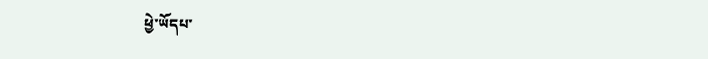ཕྱེ་ཡོདཔ་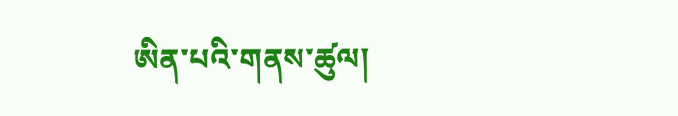ཨིན་པའི་གནས་ཚུལ།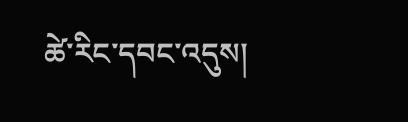ཚེ་རིང་དབང་འདུས།